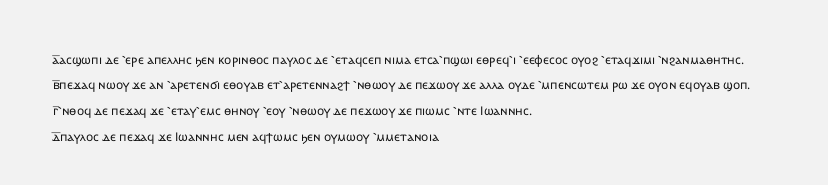ⲁ̅ⲁⲥϣⲱⲡⲓ ⲇⲉ ⳿ⲉⲣⲉ ⲁⲡⲉⲗⲗⲏⲥ ϧⲉⲛ ⲕⲟⲣⲓⲛⲑⲟⲥ ⲡⲁⲩⲗⲟⲥ ⲇⲉ ⳿ⲉⲧⲁϥⲥⲉⲡ ⲛⲓⲙⲁ ⲉⲧⲥⲁ⳿ⲡϣⲱⲓ ⲉⲑⲣⲉϥ⳿ⲓ ⳿ⲉⲉⲫⲉⲥⲟⲥ ⲟⲩⲟϩ ⳿ⲉⲧⲁϥϫⲓⲙⲓ ⳿ⲛϩⲁⲛⲙⲁⲑⲏⲧⲏⲥ.
ⲃ̅ⲡⲉϫⲁϥ ⲛⲱⲟⲩ ϫⲉ ⲁⲛ ⳿ⲁⲣⲉⲧⲉⲛϭⲓ ⲉⲑⲟⲩⲁⲃ ⲉⲧ⳿ⲁⲣⲉⲧⲉⲛⲛⲁϩϯ ⳿ⲛⲑⲱⲟⲩ ⲇⲉ ⲡⲉϫⲱⲟⲩ ϫⲉ ⲁⲗⲗⲁ ⲟⲩⲇⲉ ⳿ⲙⲡⲉⲛⲥⲱⲧⲉⲙ ⲣⲱ ϫⲉ ⲟⲩⲟⲛ ⲉϥⲟⲩⲁⲃ ϣⲟⲡ.
ⲅ̅⳿ⲛⲑⲟϥ ⲇⲉ ⲡⲉϫⲁϥ ϫⲉ ⳿ⲉⲧⲁⲩ⳿ⲉⲙⲥ ⲑⲏⲛⲟⲩ ⳿ⲉⲟⲩ ⳿ⲛⲑⲱⲟⲩ ⲇⲉ ⲡⲉϫⲱⲟⲩ ϫⲉ ⲡⲓⲱⲙⲥ ⳿ⲛⲧⲉ Ⲓⲱⲁⲛⲛⲏⲥ.
ⲇ̅ⲡⲁⲩⲗⲟⲥ ⲇⲉ ⲡⲉϫⲁϥ ϫⲉ Ⲓⲱⲁⲛⲛⲏⲥ ⲙⲉⲛ ⲁϥϯⲱⲙⲥ ϧⲉⲛ ⲟⲩⲙⲱⲟⲩ ⳿ⲙⲙⲉⲧⲁⲛⲟⲓⲁ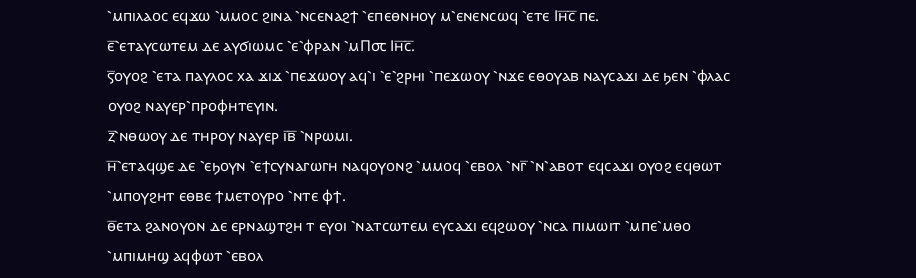⳿ⲙⲡⲓⲗⲁⲟⲥ ⲉϥϫⲱ ⳿ⲙⲙⲟⲥ ϩⲓⲛⲁ ⳿ⲛⲥⲉⲛⲁϩϯ ⳿ⲉⲡⲉⲑⲛⲏⲟⲩ ⲙ⳿ⲉⲛⲉⲛⲥⲱϥ ⳿ⲉⲧⲉ Ⲓⲏ̅ⲥ̅ ⲡⲉ.
ⲉ̅⳿ⲉⲧⲁⲩⲥⲱⲧⲉⲙ ⲇⲉ ⲁⲩϭⲓⲱⲙⲥ ⳿ⲉ⳿ⲫⲣⲁⲛ ⳿ⲙⲠ⳪ Ⲓⲏ̅ⲥ̅.
ⲋ̅ⲟⲩⲟϩ ⳿ⲉⲧⲁ ⲡⲁⲩⲗⲟⲥ ⲭⲁ ϫⲓϫ ⳿ⲡⲉϫⲱⲟⲩ ⲁϥ⳿ⲓ ⳿ⲉ⳿ϩⲣⲏⲓ ⳿ⲡⲉϫⲱⲟⲩ ⳿ⲛϫⲉ ⲉⲑⲟⲩⲁⲃ ⲛⲁⲩⲥⲁϫⲓ ⲇⲉ ϧⲉⲛ ⳿ⲫⲗⲁⲥ ⲟⲩⲟϩ ⲛⲁⲩⲉⲣ⳿ⲡⲣⲟⲫⲏⲧⲉⲩⲓⲛ.
ⲍ̅⳿ⲛⲑⲱⲟⲩ ⲇⲉ ⲧⲏⲣⲟⲩ ⲛⲁⲩⲉⲣ ⲓ̅ⲃ̅ ⳿ⲛⲣⲱⲙⲓ.
ⲏ̅⳿ⲉⲧⲁϥϣⲉ ⲇⲉ ⳿ⲉϧⲟⲩⲛ ⳿ⲉϯⲥⲩⲛⲁⲅⲱⲅⲏ ⲛⲁϥⲟⲩⲟⲛϩ ⳿ⲙⲙⲟϥ ⳿ⲉⲃⲟⲗ ⳿ⲛⲅ̅ ⳿ⲛ⳿ⲁⲃⲟⲧ ⲉϥⲥⲁϫⲓ ⲟⲩⲟϩ ⲉϥⲑⲱⲧ ⳿ⲙⲡⲟⲩϩⲏⲧ ⲉⲑⲃⲉ ϯⲙⲉⲧⲟⲩⲣⲟ ⳿ⲛⲧⲉ ⲫϯ.
ⲑ̅ⲉⲧⲁ ϩⲁⲛⲟⲩⲟⲛ ⲇⲉ ⲉⲣⲛⲁϣⲧϩⲏ ⲧ ⲉⲩⲟⲓ ⳿ⲛⲁⲧⲥⲱⲧⲉⲙ ⲉⲩⲥⲁϫⲓ ⲉϥϩⲱⲟⲩ ⳿ⲛⲥⲁ ⲡⲓⲙⲱⲓⲧ ⳿ⲙⲡⲉ⳿ⲙⲑⲟ ⳿ⲙⲡⲓⲙⲏϣ ⲁϥⲫⲱⲧ ⳿ⲉⲃⲟⲗ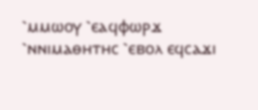⳿ⲙⲙⲱⲟⲩ ⳿ⲉⲁϥⲫⲱⲣϫ ⳿ⲛⲛⲓⲙⲁⲑⲏⲧⲏⲥ ⳿ⲉⲃⲟⲗ ⲉϥⲥⲁϫⲓ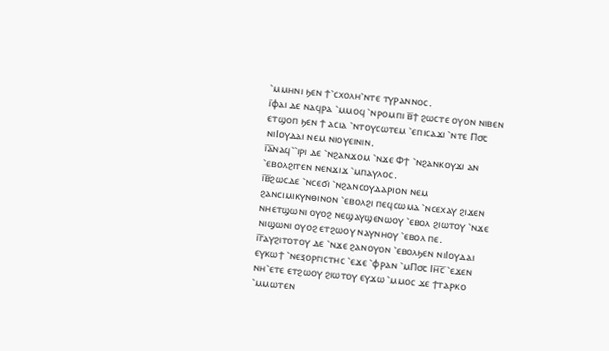⳿ⲙⲙⲏⲛⲓ ϧⲉⲛ ϯ⳿ⲥⲭⲟⲗⲏ⳿ⲛⲧⲉ ⲧⲩⲣⲁⲛⲛⲟⲥ.
ⲓ̅ⲫⲁⲓ ⲇⲉ ⲛⲁϥⲣⲁ ⳿ⲙⲙⲟϥ ⳿ⲛⲣⲟⲙⲡⲓ ⲃ̅ϯ ϩⲱⲥⲧⲉ ⲟⲩⲟⲛ ⲛⲓⲃⲉⲛ ⲉⲧϣⲟⲡ ϧⲉⲛ ϯ ⲁⲥⲓⲁ ⳿ⲛⲧⲟⲩⲥⲱⲧⲉⲙ ⳿ⲉⲡⲓⲥⲁϫⲓ ⳿ⲛⲧⲉ Ⲡ⳪ ⲛⲓⲒⲟⲩⲇⲁⲓ ⲛⲉⲙ ⲛⲓⲟⲩⲉⲓⲛⲓⲛ.
ⲓ̅ⲁ̅ⲛⲁϥ⳿⳿ⲓⲣⲓ ⲇⲉ ⳿ⲛϩⲁⲛϫⲟⲙ ⳿ⲛϫⲉ Ⲫϯ ⳿ⲛϩⲁⲛⲕⲟⲩϫⲓ ⲁⲛ ⳿ⲉⲃⲟⲗϩⲓⲧⲉⲛ ⲛⲉⲛϫⲓϫ ⳿ⲙⲡⲁⲩⲗⲟⲥ.
ⲓ̅ⲃ̅ϩⲱⲥⲇⲉ ⳿ⲛⲥⲉϭⲓ ⳿ⲛϩⲁⲛⲥⲟⲩⲇⲁⲣⲓⲟⲛ ⲛⲉⲙ ϩⲁⲛⲥⲓⲙⲓⲕⲩⲛⲑⲓⲛⲟⲛ ⳿ⲉⲃⲟⲗϩⲓ ⲡⲉϥⲥⲱⲙⲁ ⳿ⲛⲥⲉⲭⲁⲩ ϩⲓϫⲉⲛ ⲛⲏⲉⲧϣⲱⲛⲓ ⲟⲩⲟϩ ⲛⲉϣⲁⲩϣⲉⲛⲱⲟⲩ ⳿ⲉⲃⲟⲗ ϩⲓⲱⲧⲟⲩ ⳿ⲛϫⲉ ⲛⲓϣⲱⲛⲓ ⲟⲩⲟϩ ⲉⲧϩⲱⲟⲩ ⲛⲁⲩⲛⲏⲟⲩ ⳿ⲉⲃⲟⲗ ⲡⲉ.
ⲓ̅ⲅ̅ⲁⲩϩⲓⲧⲟⲧⲟⲩ ⲇⲉ ⳿ⲛϫⲉ ϩⲁⲛⲟⲩⲟⲛ ⳿ⲉⲃⲟⲗϧⲉⲛ ⲛⲓⲒⲟⲩⲇⲁⲓ ⲉⲩⲕⲱϯ ⳿ⲛⲉⲝⲟⲣⲅⲓⲥⲧⲏⲥ ⳿ⲉϫⲉ ⳿ⲫⲣⲁⲛ ⳿ⲙⲠ⳪ Ⲓⲏ̅ⲥ̅ ⳿ⲉϫⲉⲛ ⲛⲏ⳿ⲉⲧⲉ ⲉⲧϩⲱⲟⲩ ϩⲓⲱⲧⲟⲩ ⲉⲩϫⲱ ⳿ⲙⲙⲟⲥ ϫⲉ ϯⲧⲁⲣⲕⲟ ⳿ⲙⲙⲱⲧⲉⲛ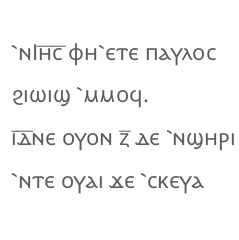⳿ⲛⲒⲏ̅ⲥ̅ ⲫⲏ⳿ⲉⲧⲉ ⲡⲁⲩⲗⲟⲥ ϩⲓⲱⲓϣ ⳿ⲙⲙⲟϥ.
ⲓ̅ⲇ̅ⲛⲉ ⲟⲩⲟⲛ ⲍ̅ ⲇⲉ ⳿ⲛϣⲏⲣⲓ ⳿ⲛⲧⲉ ⲟⲩⲁⲓ ϫⲉ ⳿ⲥⲕⲉⲩⲁ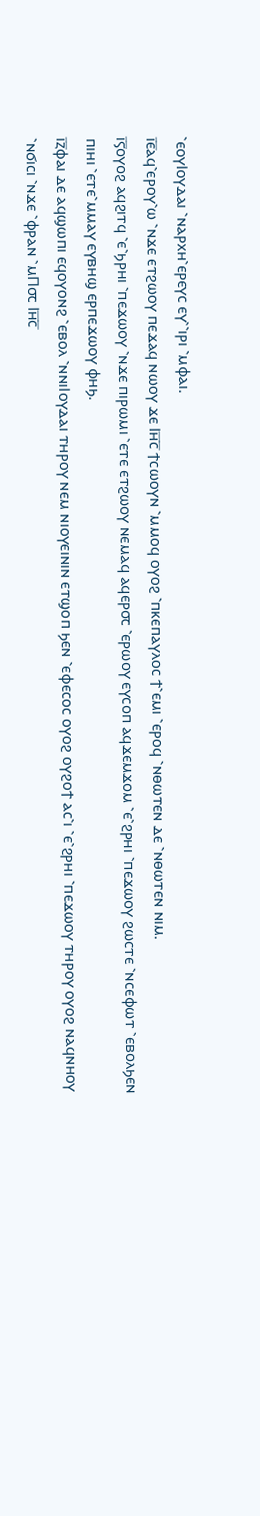⳿ⲉⲟⲩⲒⲟⲩⲇⲁⲓ ⳿ⲛⲁⲣⲭⲏ⳿ⲉⲣⲉⲩⲥ ⲉⲩ⳿⳿ⲓⲣⲓ ⳿ⲙⲫⲁⲓ.
ⲓ̅ⲉ̅ⲁϥ⳿ⲉⲣⲟⲩ⳿ⲱ ⳿ⲛϫⲉ ⲉⲧϩⲱⲟⲩ ⲡⲉϫⲁϥ ⲛⲱⲟⲩ ϫⲉ Ⲓⲏ̅ⲥ̅ ϯⲥⲱⲟⲩⲛ ⳿ⲙⲙⲟϥ ⲟⲩⲟϩ ⳿ⲡⲕⲉⲡⲁⲩⲗⲟⲥ ϯ⳿ⲉⲙⲓ ⳿ⲉⲣⲟϥ ⳿ⲛⲑⲱⲧⲉⲛ ⲇⲉ ⳿ⲛⲑⲱⲧⲉⲛ ⲛⲓⲙ.
ⲓ̅ⲋ̅ⲟⲩⲟϩ ⲁϥϩⲓⲧϥ ⳿ⲉ⳿ϧⲣⲏⲓ ⳿ⲡⲉϫⲱⲟⲩ ⳿ⲛϫⲉ ⲡⲓⲣⲱⲙⲓ ⳿ⲉⲧⲉ ⲉⲧϩⲱⲟⲩ ⲛⲉⲙⲁϥ ⲁϥⲉⲣ⳪ ⳿ⲉⲣⲱⲟⲩ ⲉⲩⲥⲟⲡ ⲁϥϫⲉⲙϫⲟⲙ ⳿ⲉ⳿ϩⲣⲏⲓ ⳿ⲡⲉϫⲱⲟⲩ ϩⲱⲥⲧⲉ ⳿ⲛⲥⲉⲫⲱⲧ ⳿ⲉⲃⲟⲗϧⲉⲛ ⲡⲓⲏⲓ ⳿ⲉⲧⲉ⳿ⲙⲙⲁⲩ ⲉⲩⲃⲏϣ ⲉⲣⲡⲉϫⲱⲟⲩ ⲫⲏϧ.
ⲓ̅ⲍ̅ⲫⲁⲓ ⲇⲉ ⲁϥϣⲱⲡⲓ ⲉϥⲟⲩⲟⲛϩ ⳿ⲉⲃⲟⲗ ⳿ⲛⲛⲓⲒⲟⲩⲇⲁⲓ ⲧⲏⲣⲟⲩ ⲛⲉⲙ ⲛⲓⲟⲩⲉⲓⲛⲓⲛ ⲉⲧϣⲟⲡ ϧⲉⲛ ⳿ⲉⲫⲉⲥⲟⲥ ⲟⲩⲟϩ ⲟⲩϩⲟϯ ⲁⲥ⳿ⲓ ⳿ⲉ⳿ϩⲣⲏⲓ ⳿ⲡⲉϫⲱⲟⲩ ⲧⲏⲣⲟⲩ ⲟⲩⲟϩ ⲛⲁϥⲛⲏⲟⲩ ⳿ⲛϭⲓⲥⲓ ⳿ⲛϫⲉ ⳿ⲫⲣⲁⲛ ⳿ⲙⲠ⳪ Ⲓⲏ̅ⲥ̅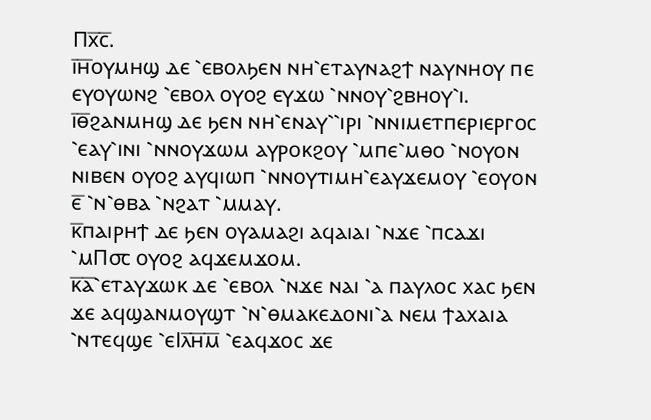Ⲡⲭ̅ⲥ̅.
ⲓ̅ⲏ̅ⲟⲩⲙⲏϣ ⲇⲉ ⳿ⲉⲃⲟⲗϧⲉⲛ ⲛⲏ⳿ⲉⲧⲁⲩⲛⲁϩϯ ⲛⲁⲩⲛⲏⲟⲩ ⲡⲉ ⲉⲩⲟⲩⲱⲛϩ ⳿ⲉⲃⲟⲗ ⲟⲩⲟϩ ⲉⲩϫⲱ ⳿ⲛⲛⲟⲩ⳿ϩⲃⲏⲟⲩ⳿ⲓ.
ⲓ̅ⲑ̅ϩⲁⲛⲙⲏϣ ⲇⲉ ϧⲉⲛ ⲛⲏ⳿ⲉⲛⲁⲩ⳿⳿ⲓⲣⲓ ⳿ⲛⲛⲓⲙⲉⲧⲡⲉⲣⲓⲉⲣⲅⲟⲥ ⳿ⲉⲁⲩ⳿ⲓⲛⲓ ⳿ⲛⲛⲟⲩϫⲱⲙ ⲁⲩⲣⲟⲕϩⲟⲩ ⳿ⲙⲡⲉ⳿ⲙⲑⲟ ⳿ⲛⲟⲩⲟⲛ ⲛⲓⲃⲉⲛ ⲟⲩⲟϩ ⲁⲩϥⲓⲱⲡ ⳿ⲛⲛⲟⲩⲧⲓⲙⲏ⳿ⲉⲁⲩϫⲉⲙⲟⲩ ⳿ⲉⲟⲩⲟⲛ ⲉ̅ ⳿ⲛ⳿ⲑⲃⲁ ⳿ⲛϩⲁⲧ ⳿ⲙⲙⲁⲩ.
ⲕ̅ⲡⲁⲓⲣⲏϯ ⲇⲉ ϧⲉⲛ ⲟⲩⲁⲙⲁϩⲓ ⲁϥⲁⲓⲁⲓ ⳿ⲛϫⲉ ⳿ⲡⲥⲁϫⲓ ⳿ⲙⲠ⳪ ⲟⲩⲟϩ ⲁϥϫⲉⲙϫⲟⲙ.
ⲕ̅ⲁ̅⳿ⲉⲧⲁⲩϫⲱⲕ ⲇⲉ ⳿ⲉⲃⲟⲗ ⳿ⲛϫⲉ ⲛⲁⲓ ⳿ⲁ ⲡⲁⲩⲗⲟⲥ ⲭⲁⲥ ϧⲉⲛ ϫⲉ ⲁϥϣⲁⲛⲙⲟⲩϣⲧ ⳿ⲛ⳿ⲑⲙⲁⲕⲉⲇⲟⲛⲓ⳿ⲁ ⲛⲉⲙ ϯⲁⲭⲁⲓⲁ ⳿ⲛⲧⲉϥϣⲉ ⳿ⲉⲒⲗ̅ⲏ̅ⲙ̅ ⳿ⲉⲁϥϫⲟⲥ ϫⲉ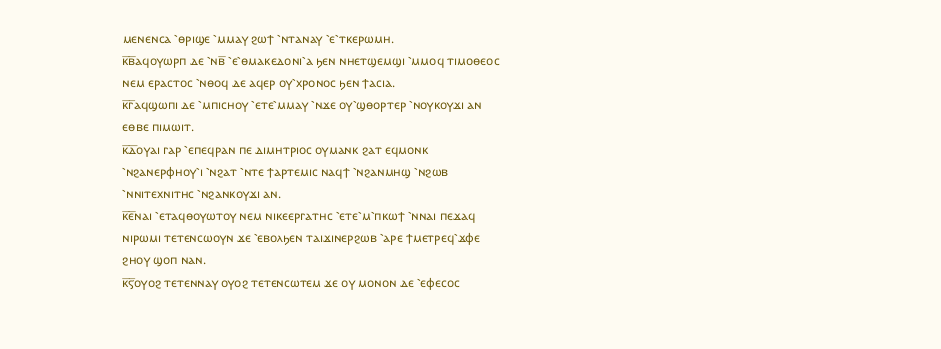ⲙⲉⲛⲉⲛⲥⲁ ⳿ⲑⲣⲓϣⲉ ⳿ⲙⲙⲁⲩ ϩⲱϯ ⳿ⲛⲧⲁⲛⲁⲩ ⳿ⲉ⳿ⲧⲕⲉⲣⲱⲙⲏ.
ⲕ̅ⲃ̅ⲁϥⲟⲩⲱⲣⲡ ⲇⲉ ⳿ⲛⲃ̅ ⳿ⲉ⳿ⲑⲙⲁⲕⲉⲇⲟⲛⲓ⳿ⲁ ϧⲉⲛ ⲛⲏⲉⲧϣⲉⲙϣⲓ ⳿ⲙⲙⲟϥ ⲧⲓⲙⲟⲑⲉⲟⲥ ⲛⲉⲙ ⲉⲣⲁⲥⲧⲟⲥ ⳿ⲛⲑⲟϥ ⲇⲉ ⲁϥⲉⲣ ⲟⲩ⳿ⲭⲣⲟⲛⲟⲥ ϧⲉⲛ ϯⲁⲥⲓⲁ.
ⲕ̅ⲅ̅ⲁϥϣⲱⲡⲓ ⲇⲉ ⳿ⲙⲡⲓⲥⲏⲟⲩ ⳿ⲉⲧⲉ⳿ⲙⲙⲁⲩ ⳿ⲛϫⲉ ⲟⲩ⳿ϣⲑⲟⲣⲧⲉⲣ ⳿ⲛⲟⲩⲕⲟⲩϫⲓ ⲁⲛ ⲉⲑⲃⲉ ⲡⲓⲙⲱⲓⲧ.
ⲕ̅ⲇ̅ⲟⲩⲁⲓ ⲅⲁⲣ ⳿ⲉⲡⲉϥⲣⲁⲛ ⲡⲉ ⲇⲓⲙⲏⲧⲣⲓⲟⲥ ⲟⲩⲙⲁⲛⲕ ϩⲁⲧ ⲉϥⲙⲟⲛⲕ ⳿ⲛϩⲁⲛⲉⲣⲫⲏⲟⲩ⳿ⲓ ⳿ⲛϩⲁⲧ ⳿ⲛⲧⲉ ϯⲁⲣⲧⲉⲙⲓⲥ ⲛⲁϥϯ ⳿ⲛϩⲁⲛⲙⲏϣ ⳿ⲛϩⲱⲃ ⳿ⲛⲛⲓⲧⲉⲭⲛⲓⲧⲏⲥ ⳿ⲛϩⲁⲛⲕⲟⲩϫⲓ ⲁⲛ.
ⲕ̅ⲉ̅ⲛⲁⲓ ⳿ⲉⲧⲁϥⲑⲟⲩⲱⲧⲟⲩ ⲛⲉⲙ ⲛⲓⲕⲉⲉⲣⲅⲁⲧⲏⲥ ⳿ⲉⲧⲉ⳿ⲙ⳿ⲡⲕⲱϯ ⳿ⲛⲛⲁⲓ ⲡⲉϫⲁϥ ⲛⲓⲣⲱⲙⲓ ⲧⲉⲧⲉⲛⲥⲱⲟⲩⲛ ϫⲉ ⳿ⲉⲃⲟⲗϧⲉⲛ ⲧⲁⲓϫⲓⲛⲉⲣϩⲱⲃ ⳿ⲁⲣⲉ ϯⲙⲉⲧⲣⲉϥ⳿ϫⲫⲉ ϩⲏⲟⲩ ϣⲟⲡ ⲛⲁⲛ.
ⲕ̅ⲋ̅ⲟⲩⲟϩ ⲧⲉⲧⲉⲛⲛⲁⲩ ⲟⲩⲟϩ ⲧⲉⲧⲉⲛⲥⲱⲧⲉⲙ ϫⲉ ⲟⲩ ⲙⲟⲛⲟⲛ ⲇⲉ ⳿ⲉⲫⲉⲥⲟⲥ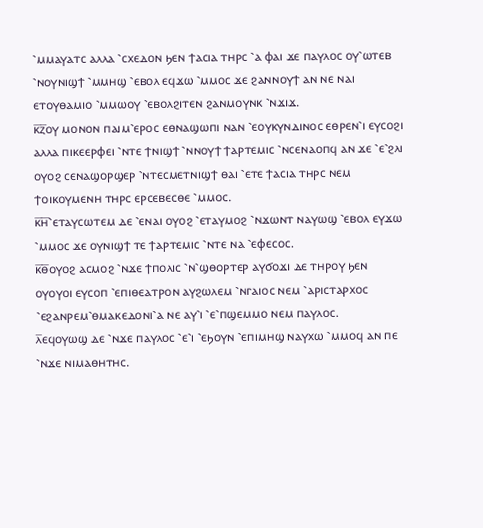⳿ⲙⲙⲁⲩⲁⲧⲥ ⲁⲗⲗⲁ ⳿ⲥⲭⲉⲇⲟⲛ ϧⲉⲛ ϯⲁⲥⲓⲁ ⲧⲏⲣⲥ ⳿ⲁ ⲫⲁⲓ ϫⲉ ⲡⲁⲩⲗⲟⲥ ⲟⲩ⳿ⲱⲧⲉⲃ ⳿ⲛⲟⲩⲛⲓϣϯ ⳿ⲙⲙⲏϣ ⳿ⲉⲃⲟⲗ ⲉϥϫⲱ ⳿ⲙⲙⲟⲥ ϫⲉ ϩⲁⲛⲛⲟⲩϯ ⲁⲛ ⲛⲉ ⲛⲁⲓ ⲉⲧⲟⲩⲑⲁⲙⲓⲟ ⳿ⲙⲙⲱⲟⲩ ⳿ⲉⲃⲟⲗϩⲓⲧⲉⲛ ϩⲁⲛⲙⲟⲩⲛⲕ ⳿ⲛϫⲓϫ.
ⲕ̅ⲍ̅ⲟⲩ ⲙⲟⲛⲟⲛ ⲡⲁⲓⲙ⳿ⲉⲣⲟⲥ ⲉⲑⲛⲁϣⲱⲡⲓ ⲛⲁⲛ ⳿ⲉⲟⲩⲕⲩⲛⲇⲓⲛⲟⲥ ⲉⲑⲣⲉⲛ⳿ⲓ ⲉⲩⲥⲟϩⲓ ⲁⲗⲗⲁ ⲡⲓⲕⲉⲉⲣⲫⲉⲓ ⳿ⲛⲧⲉ ϯⲛⲓϣϯ ⳿ⲛⲛⲟⲩϯ ϯⲁⲣⲧⲉⲙⲓⲥ ⳿ⲛⲥⲉⲛⲁⲟⲡϥ ⲁⲛ ϫⲉ ⳿ⲉ⳿ϩⲗⲓ ⲟⲩⲟϩ ⲥⲉⲛⲁϣⲟⲣϣⲉⲣ ⳿ⲛⲧⲉⲥⲙⲉⲧⲛⲓϣϯ ⲑⲁⲓ ⳿ⲉⲧⲉ ϯⲁⲥⲓⲁ ⲧⲏⲣⲥ ⲛⲉⲙ ϯⲟⲓⲕⲟⲩⲙⲉⲛⲏ ⲧⲏⲣⲥ ⲉⲣⲥⲉⲃⲉⲥⲑⲉ ⳿ⲙⲙⲟⲥ.
ⲕ̅ⲏ̅⳿ⲉⲧⲁⲩⲥⲱⲧⲉⲙ ⲇⲉ ⳿ⲉⲛⲁⲓ ⲟⲩⲟϩ ⳿ⲉⲧⲁⲩⲙⲟϩ ⳿ⲛϫⲱⲛⲧ ⲛⲁⲩⲱϣ ⳿ⲉⲃⲟⲗ ⲉⲩϫⲱ ⳿ⲙⲙⲟⲥ ϫⲉ ⲟⲩⲛⲓϣϯ ⲧⲉ ϯⲁⲣⲧⲉⲙⲓⲥ ⳿ⲛⲧⲉ ⲛⲁ ⳿ⲉⲫⲉⲥⲟⲥ.
ⲕ̅ⲑ̅ⲟⲩⲟϩ ⲁⲥⲙⲟϩ ⳿ⲛϫⲉ ϯⲡⲟⲗⲓⲥ ⳿ⲛ⳿ϣⲑⲟⲣⲧⲉⲣ ⲁⲩϭⲟϫⲓ ⲇⲉ ⲧⲏⲣⲟⲩ ϧⲉⲛ ⲟⲩⲟⲩⲟⲓ ⲉⲩⲥⲟⲡ ⳿ⲉⲡⲓⲑⲉⲁⲧⲣⲟⲛ ⲁⲩϩⲱⲗⲉⲙ ⳿ⲛⲅⲁⲓⲟⲥ ⲛⲉⲙ ⳿ⲁⲣⲓⲥⲧⲁⲣⲭⲟⲥ ⳿ⲉϩⲁⲛⲣⲉⲙ⳿ⲑⲙⲁⲕⲉⲇⲟⲛⲓ⳿ⲁ ⲛⲉ ⲁⲩ⳿ⲓ ⳿ⲉ⳿ⲡϣⲉⲙⲙⲟ ⲛⲉⲙ ⲡⲁⲩⲗⲟⲥ.
ⲗ̅ⲉϥⲟⲩⲱϣ ⲇⲉ ⳿ⲛϫⲉ ⲡⲁⲩⲗⲟⲥ ⳿ⲉ⳿ⲓ ⳿ⲉϧⲟⲩⲛ ⳿ⲉⲡⲓⲙⲏϣ ⲛⲁⲩⲭⲱ ⳿ⲙⲙⲟϥ ⲁⲛ ⲡⲉ ⳿ⲛϫⲉ ⲛⲓⲙⲁⲑⲏⲧⲏⲥ.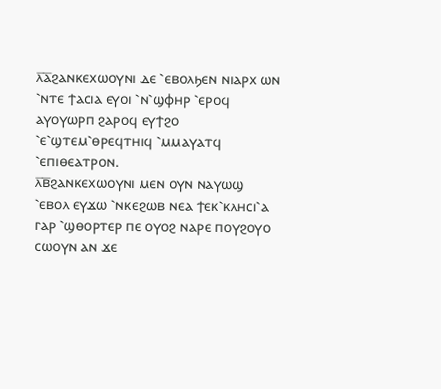ⲗ̅ⲁ̅ϩⲁⲛⲕⲉⲭⲱⲟⲩⲛⲓ ⲇⲉ ⳿ⲉⲃⲟⲗϧⲉⲛ ⲛⲓⲁⲣⲭ ⲱⲛ ⳿ⲛⲧⲉ ϯⲁⲥⲓⲁ ⲉⲩⲟⲓ ⳿ⲛ⳿ϣⲫⲏⲣ ⳿ⲉⲣⲟϥ ⲁⲩⲟⲩⲱⲣⲡ ϩⲁⲣⲟϥ ⲉⲩϯϩⲟ ⳿ⲉ⳿ϣⲧⲉⲙ⳿ⲑⲣⲉϥⲧⲏⲓϥ ⳿ⲙⲙⲁⲩⲁⲧϥ ⳿ⲉⲡⲓⲑⲉⲁⲧⲣⲟⲛ.
ⲗ̅ⲃ̅ϩⲁⲛⲕⲉⲭⲱⲟⲩⲛⲓ ⲙⲉⲛ ⲟⲩⲛ ⲛⲁⲩⲱϣ ⳿ⲉⲃⲟⲗ ⲉⲩϫⲱ ⳿ⲛⲕⲉϩⲱⲃ ⲛⲉⲁ ϯⲉⲕ⳿ⲕⲗⲏⲥⲓ⳿ⲁ ⲅⲁⲣ ⳿ϣⲑⲟⲣⲧⲉⲣ ⲡⲉ ⲟⲩⲟϩ ⲛⲁⲣⲉ ⲡⲟⲩϩⲟⲩⲟ ⲥⲱⲟⲩⲛ ⲁⲛ ϫⲉ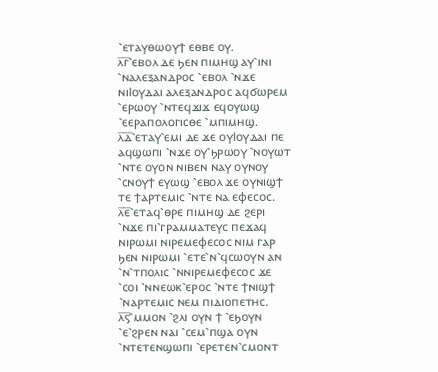⳿ⲉⲧⲁⲩⲑⲱⲟⲩϯ ⲉⲑⲃⲉ ⲟⲩ.
ⲗ̅ⲅ̅⳿ⲉⲃⲟⲗ ⲇⲉ ϧⲉⲛ ⲡⲓⲙⲏϣ ⲁⲩ⳿ⲓⲛⲓ ⳿ⲛⲁⲗⲉⲝⲁⲛⲇⲣⲟⲥ ⳿ⲉⲃⲟⲗ ⳿ⲛϫⲉ ⲛⲓⲒⲟⲩⲇⲁⲓ ⲁⲗⲉⲝⲁⲛⲇⲣⲟⲥ ⲁϥϭⲱⲣⲉⲙ ⳿ⲉⲣⲱⲟⲩ ⳿ⲛⲧⲉϥϫⲓϫ ⲉϥⲟⲩⲱϣ ⳿ⲉⲉⲣⲁⲡⲟⲗⲟⲅⲓⲥⲑⲉ ⳿ⲙⲡⲓⲙⲏϣ.
ⲗ̅ⲇ̅⳿ⲉⲧⲁⲩ⳿ⲉⲙⲓ ⲇⲉ ϫⲉ ⲟⲩⲒⲟⲩⲇⲁⲓ ⲡⲉ ⲁϥϣⲱⲡⲓ ⳿ⲛϫⲉ ⲟⲩ⳿ϧⲣⲱⲟⲩ ⳿ⲛⲟⲩⲱⲧ ⳿ⲛⲧⲉ ⲟⲩⲟⲛ ⲛⲓⲃⲉⲛ ⲛⲁⲩ ⲟⲩⲛⲟⲩ ⳿ⲥⲛⲟⲩϯ ⲉⲩⲱϣ ⳿ⲉⲃⲟⲗ ϫⲉ ⲟⲩⲛⲓϣϯ ⲧⲉ ϯⲁⲣⲧⲉⲙⲓⲥ ⳿ⲛⲧⲉ ⲛⲁ ⲉⲫⲉⲥⲟⲥ.
ⲗ̅ⲉ̅⳿ⲉⲧⲁϥ⳿ⲑⲣⲉ ⲡⲓⲙⲏϣ ⲇⲉ ϩⲉⲣⲓ ⳿ⲛϫⲉ ⲡⲓ⳿ⲅⲣⲁⲙⲙⲁⲧⲉⲩⲥ ⲡⲉϫⲁϥ ⲛⲓⲣⲱⲙⲓ ⲛⲓⲣⲉⲙⲉⲫⲉⲥⲟⲥ ⲛⲓⲙ ⲅⲁⲣ ϧⲉⲛ ⲛⲓⲣⲱⲙⲓ ⳿ⲉⲧⲉ⳿ⲛ⳿ϥⲥⲱⲟⲩⲛ ⲁⲛ ⳿ⲛ⳿ⲧⲡⲟⲗⲓⲥ ⳿ⲛⲛⲓⲣⲉⲙⲉⲫⲉⲥⲟⲥ ϫⲉ ⳿ⲥⲟⲓ ⳿ⲛⲛⲉⲱⲕ⳿ⲉⲣⲟⲥ ⳿ⲛⲧⲉ ϯⲛⲓϣϯ ⳿ⲛⲁⲣⲧⲉⲙⲓⲥ ⲛⲉⲙ ⲡⲓⲇⲓⲟⲡⲉⲧⲏⲥ.
ⲗ̅ⲋ̅⳿ⲙⲙⲟⲛ ⳿ϩⲗⲓ ⲟⲩⲛ ϯ ⳿ⲉϧⲟⲩⲛ ⳿ⲉ⳿ϩⲣⲉⲛ ⲛⲁⲓ ⳿ⲥⲉⲙ⳿ⲡϣⲁ ⲟⲩⲛ ⳿ⲛⲧⲉⲧⲉⲛϣⲱⲡⲓ ⳿ⲉⲣⲉⲧⲉⲛ⳿ⲥⲙⲟⲛⲧ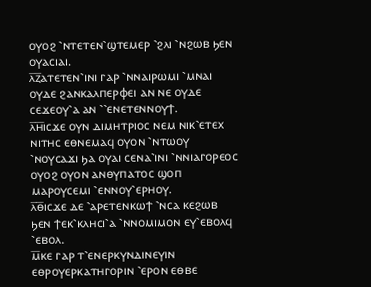ⲟⲩⲟϩ ⳿ⲛⲧⲉⲧⲉⲛ⳿ϣⲧⲉⲙⲉⲣ ⳿ϩⲗⲓ ⳿ⲛϩⲱⲃ ϧⲉⲛ ⲟⲩⲁⲥⲓⲁⲓ.
ⲗ̅ⲍ̅ⲁⲧⲉⲧⲉⲛ⳿ⲓⲛⲓ ⲅⲁⲣ ⳿ⲛⲛⲁⲓⲣⲱⲙⲓ ⳿ⲙⲛⲁⲓ ⲟⲩⲇⲉ ϩⲁⲛⲕⲁⲗⲡⲉⲣⲫⲉⲓ ⲁⲛ ⲛⲉ ⲟⲩⲇⲉ ⲥⲉϫⲉⲟⲩ⳿ⲁ ⲁⲛ ⳿⳿ⲉⲛⲉⲧⲉⲛⲛⲟⲩϯ.
ⲗ̅ⲏ̅ⲓⲥϫⲉ ⲟⲩⲛ ⲇⲓⲙⲏⲧⲣⲓⲟⲥ ⲛⲉⲙ ⲛⲓⲕ⳿ⲉⲧⲉⲭ ⲛⲓⲧⲏⲥ ⲉⲑⲛⲉⲙⲁϥ ⲟⲩⲟⲛ ⳿ⲛⲧⲱⲟⲩ ⳿ⲛⲟⲩⲥⲁϫⲓ ϧⲁ ⲟⲩⲁⲓ ⲥⲉⲛⲁ⳿ⲓⲛⲓ ⳿ⲛⲛⲓⲁⲅⲟⲣⲉⲟⲥ ⲟⲩⲟϩ ⲟⲩⲟⲛ ⲁⲛⲑⲩⲡⲁⲧⲟⲥ ϣⲟⲡ ⲙⲁⲣⲟⲩⲥⲉⲙⲓ ⳿ⲉⲛⲛⲟⲩ⳿ⲉⲣⲏⲟⲩ.
ⲗ̅ⲑ̅ⲓⲥϫⲉ ⲇⲉ ⳿ⲁⲣⲉⲧⲉⲛⲕⲱϯ ⳿ⲛⲥⲁ ⲕⲉϩⲱⲃ ϧⲉⲛ ϯⲉⲕ⳿ⲕⲗⲏⲥⲓ⳿ⲁ ⳿ⲛⲛⲟⲙⲓⲙⲟⲛ ⲉⲩ⳿ⲉⲃⲟⲗϥ ⳿ⲉⲃⲟⲗ.
ⲙ̅ⲕⲉ ⲅⲁⲣ ⲧ⳿ⲉⲛⲉⲣⲕⲩⲛⲇⲓⲛⲉⲩⲓⲛ ⲉⲑⲣⲟⲩⲉⲣⲕⲁⲧⲏⲅⲟⲣⲓⲛ ⳿ⲉⲣⲟⲛ ⲉⲑⲃⲉ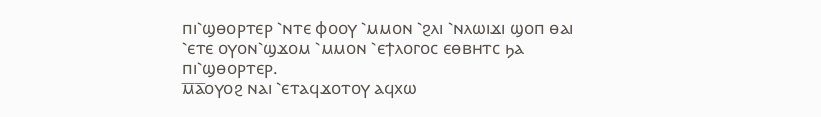ⲡⲓ⳿ϣⲑⲟⲣⲧⲉⲣ ⳿ⲛⲧⲉ ⲫⲟⲟⲩ ⳿ⲙⲙⲟⲛ ⳿ϩⲗⲓ ⳿ⲛⲗⲱⲓϫⲓ ϣⲟⲡ ⲑⲁⲓ ⳿ⲉⲧⲉ ⲟⲩⲟⲛ⳿ϣϫⲟⲙ ⳿ⲙⲙⲟⲛ ⳿ⲉϯⲗⲟⲅⲟⲥ ⲉⲑⲃⲏⲧⲥ ϧⲁ ⲡⲓ⳿ϣⲑⲟⲣⲧⲉⲣ.
ⲙ̅ⲁ̅ⲟⲩⲟϩ ⲛⲁⲓ ⳿ⲉⲧⲁϥϫⲟⲧⲟⲩ ⲁϥⲭⲱ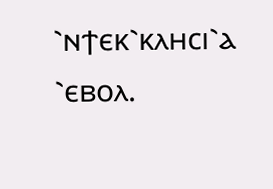⳿ⲛϯⲉⲕ⳿ⲕⲗⲏⲥⲓ⳿ⲁ ⳿ⲉⲃⲟⲗ.